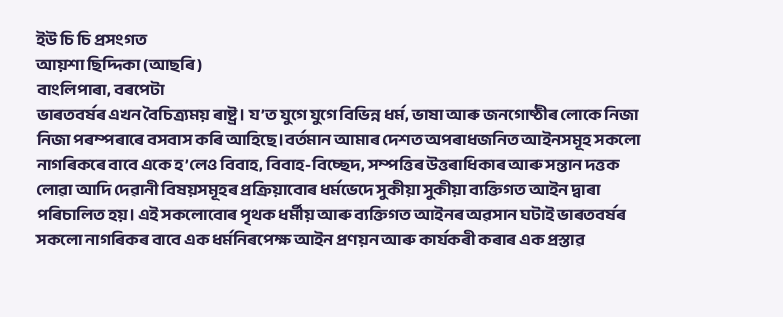ইউ চি চি প্ৰসংগত
আয়শা ছিদ্দিকা (আছৰি)
বাংলিপাৰা, বৰপেটা
ভাৰতবৰ্ষৰ এখন বৈচিত্ৰ্যময় ৰাষ্ট্ৰ। য’ত যুগে যুগে বিভিন্ন ধৰ্ম, ভাষা আৰু জনগোষ্ঠীৰ লোকে নিজা নিজা পৰম্পৰাৰে বসবাস কৰি আহিছে।বৰ্তমান আমাৰ দেশত অপৰাধজনিত আইনসমূহ সকলো নাগৰিকৰে বাবে একে হ’লেও বিবাহ, বিবাহ-বিচ্ছেদ, সম্পত্তিৰ উত্তৰাধিকাৰ আৰু সন্তান দত্তক লোৱা আদি দেৱানী বিষয়সমূহৰ প্ৰক্ৰিয়াবোৰ ধৰ্মভেদে সুকীয়া সুকীয়া ব্যক্তিগত আইন দ্বাৰা পৰিচালিত হয়। এই সকলোবোৰ পৃথক ধৰ্মীয় আৰু ব্যক্তিগত আইনৰ অৱসান ঘটাই ভাৰতবৰ্ষৰ সকলো নাগৰিকৰ বাবে এক ধৰ্মনিৰপেক্ষ আইন প্ৰণয়ন আৰু কাৰ্যকৰী কৰাৰ এক প্ৰস্তাৱ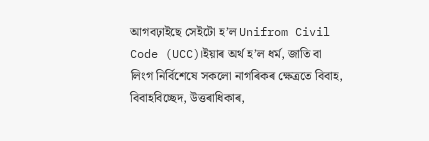আগবঢ়াইছে সেইটো হ’ল Unifrom Civil Code (UCC)।ইয়াৰ অৰ্থ হ’ল ধৰ্ম, জাতি বা লিংগ নিৰ্বিশেষে সকলো নাগৰিকৰ ক্ষেত্ৰতে বিবাহ, বিবাহবিচ্ছেদ, উত্তৰাধিকাৰ,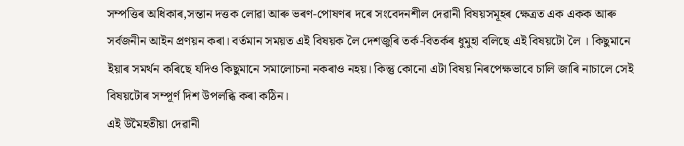সম্পত্তিৰ অধিকাৰ,সন্তান দত্তক লোৱা আৰু ভৰণ-পোষণৰ দৰে সংবেদনশীল দেৱানী বিষয়সমূহৰ ক্ষেত্ৰত এক একক আৰু সৰ্বজনীন আইন প্ৰণয়ন কৰা। বৰ্তমান সময়ত এই বিষয়ক লৈ দেশজুৰি তৰ্ক-বিতৰ্কৰ ধুমুহা বলিছে এই বিষয়টো লৈ । কিছুমানে ইয়াৰ সমৰ্থন কৰিছে যদিও কিছুমানে সমালোচনা নকৰাও নহয়। কিন্তু কোনো এটা বিষয় নিৰপেক্ষভাবে চালি জাৰি নাচালে সেই বিষয়টোৰ সম্পূৰ্ণ দিশ উপলব্ধি কৰা কঠিন।
এই উমৈহতীয়া দেৱানী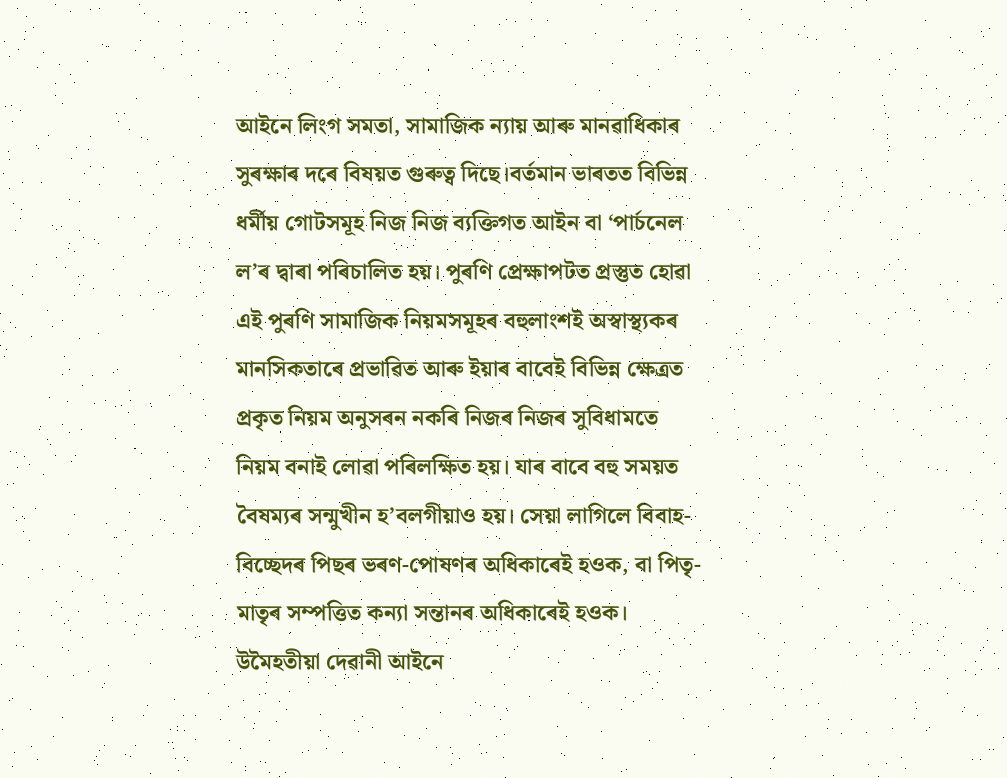আইনে লিংগ সমতা, সামাজিক ন্যায় আৰু মানৱাধিকাৰ সুৰক্ষাৰ দৰে বিষয়ত গুৰুত্ব দিছে।বৰ্তমান ভাৰতত বিভিন্ন ধৰ্মীয় গোটসমূহ নিজ নিজ ব্যক্তিগত আইন বা ‘পাৰ্চনেল ল’ৰ দ্বাৰা পৰিচালিত হয়। পুৰণি প্ৰেক্ষাপটত প্ৰস্তুত হোৱা এই পুৰণি সামাজিক নিয়মসমূহৰ বহুলাংশই অস্বাস্থ্যকৰ মানসিকতাৰে প্ৰভাৱিত আৰু ইয়াৰ বাবেই বিভিন্ন ক্ষেত্ৰত প্ৰকৃত নিয়ম অনুসৰন নকৰি নিজৰ নিজৰ সুবিধামতে নিয়ম বনাই লোৱা পৰিলক্ষিত হয়। যাৰ বাবে বহু সময়ত বৈষম্যৰ সন্মুখীন হ’বলগীয়াও হয়। সেয়া লাগিলে বিবাহ-বিচ্ছেদৰ পিছৰ ভৰণ-পোষণৰ অধিকাৰেই হওক, বা পিতৃ-মাতৃৰ সম্পত্তিত কন্যা সন্তানৰ অধিকাৰেই হওক। উমৈহতীয়া দেৱানী আইনে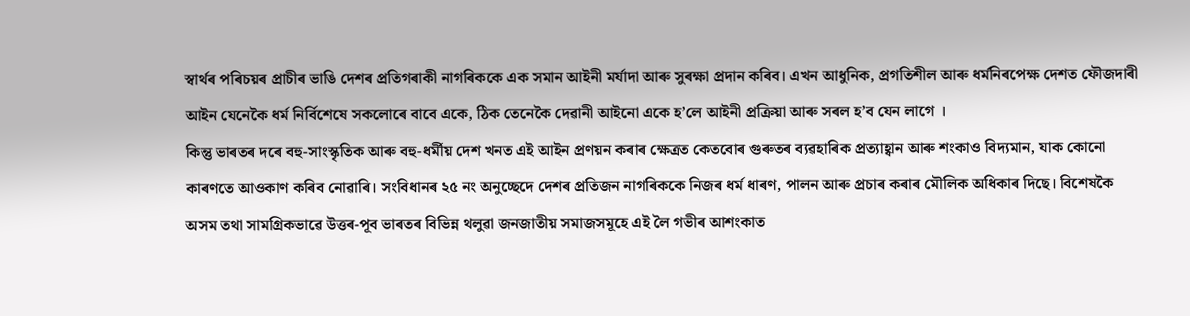স্বাৰ্থৰ পৰিচয়ৰ প্ৰাচীৰ ভাঙি দেশৰ প্ৰতিগৰাকী নাগৰিককে এক সমান আইনী মৰ্যাদা আৰু সুৰক্ষা প্ৰদান কৰিব। এখন আধুনিক, প্ৰগতিশীল আৰু ধৰ্মনিৰপেক্ষ দেশত ফৌজদাৰী আইন যেনেকৈ ধৰ্ম নিৰ্বিশেষে সকলোৰে বাবে একে, ঠিক তেনেকৈ দেৱানী আইনো একে হ’লে আইনী প্ৰক্ৰিয়া আৰু সৰল হ’ব যেন লাগে ।
কিন্তু ভাৰতৰ দৰে বহু-সাংস্কৃতিক আৰু বহু-ধৰ্মীয় দেশ খনত এই আইন প্ৰণয়ন কৰাৰ ক্ষেত্ৰত কেতবোৰ গুৰুতৰ ব্যৱহাৰিক প্ৰত্যাহ্বান আৰু শংকাও বিদ্যমান, যাক কোনো কাৰণতে আওকাণ কৰিব নোৱাৰি। সংবিধানৰ ২৫ নং অনুচ্ছেদে দেশৰ প্ৰতিজন নাগৰিককে নিজৰ ধৰ্ম ধাৰণ, পালন আৰু প্ৰচাৰ কৰাৰ মৌলিক অধিকাৰ দিছে। বিশেষকৈ অসম তথা সামগ্ৰিকভাৱে উত্তৰ-পূব ভাৰতৰ বিভিন্ন থলুৱা জনজাতীয় সমাজসমূহে এই লৈ গভীৰ আশংকাত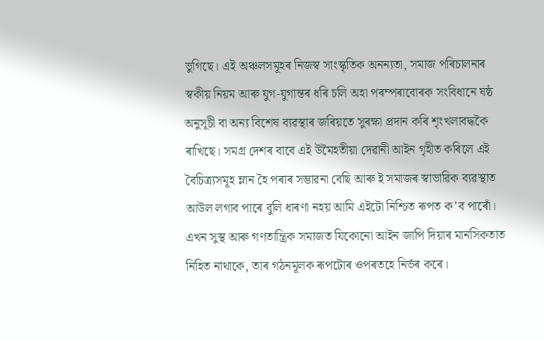ভুগিছে। এই অঞ্চলসমূহৰ নিজস্ব সাংস্কৃতিক অনন্যতা, সমাজ পৰিচালনাৰ স্বকীয় নিয়ম আৰু যুগ-যুগান্তৰ ধৰি চলি অহা পৰম্পৰাবোৰক সংবিধানে ষষ্ঠ অনুসূচী বা অন্য বিশেষ ব্যৱস্থাৰ জৰিয়তে সুৰক্ষা প্ৰদান কৰি শৃংখলাবদ্ধকৈ ৰাখিছে। সমগ্ৰ দেশৰ বাবে এই উমৈহতীয়া দেৱানী আইন গৃহীত কৰিলে এই বৈচিত্ৰ্যসমূহ ম্লান হৈ পৰাৰ সম্ভাৱনা বেছি আৰু ই সমাজৰ স্বাভাৱিক ব্যৱস্থাত আউল লগাব পাৰে বুলি ধাৰণা নহয় আমি এইটো নিশ্চিত ৰূপত ক’ব পাৰোঁ।
এখন সুস্থ আৰু গণতান্ত্ৰিক সমাজত যিকোনো আইন জাপি দিয়াৰ মানসিকতাত নিহিত নাথাকে, তাৰ গঠনমূলক ৰূপটোৰ ওপৰতহে নিৰ্ভৰ কৰে।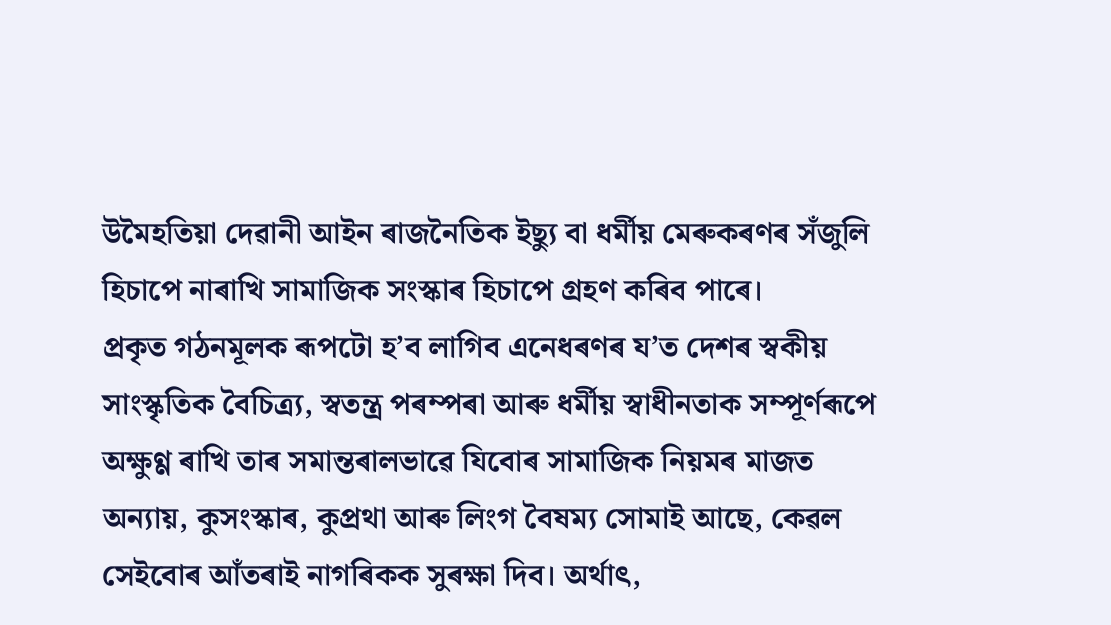উমৈহতিয়া দেৱানী আইন ৰাজনৈতিক ইছ্যু বা ধৰ্মীয় মেৰুকৰণৰ সঁজুলি হিচাপে নাৰাখি সামাজিক সংস্কাৰ হিচাপে গ্ৰহণ কৰিব পাৰে।
প্ৰকৃত গঠনমূলক ৰূপটো হ’ব লাগিব এনেধৰণৰ য’ত দেশৰ স্বকীয় সাংস্কৃতিক বৈচিত্ৰ্য, স্বতন্ত্ৰ পৰম্পৰা আৰু ধৰ্মীয় স্বাধীনতাক সম্পূৰ্ণৰূপে অক্ষুণ্ণ ৰাখি তাৰ সমান্তৰালভাৱে যিবোৰ সামাজিক নিয়মৰ মাজত অন্যায়, কুসংস্কাৰ, কুপ্ৰথা আৰু লিংগ বৈষম্য সোমাই আছে, কেৱল সেইবোৰ আঁতৰাই নাগৰিকক সুৰক্ষা দিব। অৰ্থাৎ,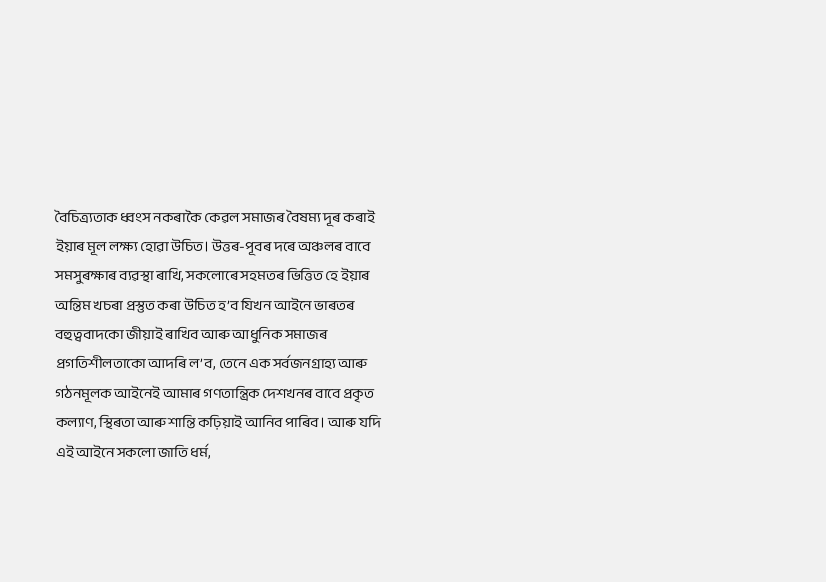বৈচিত্ৰ্যতাক ধ্বংস নকৰাকৈ কেৱল সমাজৰ বৈষম্য দূৰ কৰাই ইয়াৰ মূল লক্ষ্য হোৱা উচিত। উত্তৰ-পূবৰ দৰে অঞ্চলৰ বাবে সমসুৰক্ষাৰ ব্যৱস্থা ৰাখি, সকলোৰে সহমতৰ ভিত্তিত হে ইয়াৰ অন্তিম খচৰা প্ৰস্তুত কৰা উচিত হ’ব যিখন আইনে ভাৰতৰ বহুত্ববাদকো জীয়াই ৰাখিব আৰু আধুনিক সমাজৰ প্ৰগতিশীলতাকো আদৰি ল’ব, তেনে এক সৰ্বজনগ্ৰাহ্য আৰু গঠনমূলক আইনেই আমাৰ গণতান্ত্ৰিক দেশখনৰ বাবে প্ৰকৃত কল্যাণ, স্থিৰতা আৰু শান্তি কঢ়িয়াই আনিব পাৰিব। আৰু যদি এই আইনে সকলো জাতি ধৰ্ম,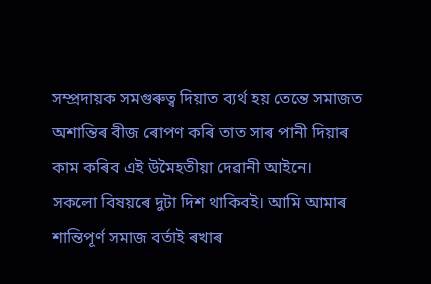সম্প্ৰদায়ক সমগুৰুত্ব দিয়াত ব্যৰ্থ হয় তেন্তে সমাজত অশান্তিৰ বীজ ৰোপণ কৰি তাত সাৰ পানী দিয়াৰ কাম কৰিব এই উমৈহতীয়া দেৱানী আইনে।
সকলো বিষয়ৰে দুটা দিশ থাকিবই। আমি আমাৰ শান্তিপূৰ্ণ সমাজ বৰ্তাই ৰখাৰ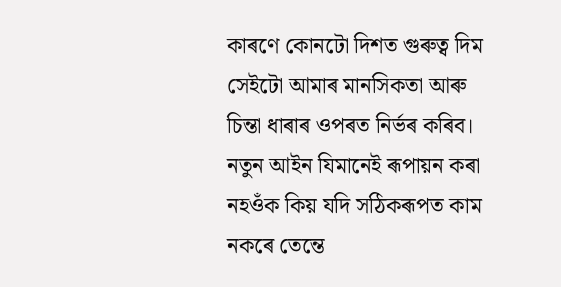কাৰণে কোনটো দিশত গুৰুত্ব দিম সেইটো আমাৰ মানসিকতা আৰু চিন্তা ধাৰাৰ ওপৰত নিৰ্ভৰ কৰিব।
নতুন আইন যিমানেই ৰূপায়ন কৰা নহওঁক কিয় যদি সঠিকৰূপত কাম নকৰে তেন্তে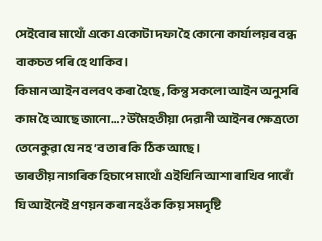সেইবোৰ মাথোঁ একো একোটা দফা হৈ কোনো কাৰ্যালয়ৰ বন্ধ বাকচত পৰি হে থাকিব।
কিমান আইন বলবৎ কৰা হৈছে , কিন্তু সকলো আইন অনুসৰি কাম হৈ আছে জানো…? উমৈহতীয়া দেৱানী আইনৰ ক্ষেত্ৰতো তেনেকুৱা যে নহ’ব তাৰ কি ঠিক আছে।
ভাৰতীয় নাগৰিক হিচাপে মাথোঁ এইখিনি আশা ৰাখিব পাৰোঁ যি আইনেই প্ৰণয়ন কৰা নহওঁক কিয় সমদৃষ্টি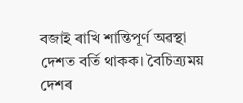বজাই ৰাখি শান্তিপূৰ্ণ অৱস্থা দেশত বৰ্তি থাকক। বৈচিত্ৰ্যময় দেশৰ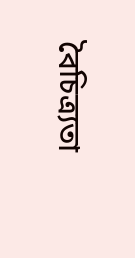বৈচিত্ৰ্যতা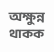অক্ষুন্ন থাকক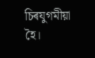চিৰযুগমীয়া হৈ।